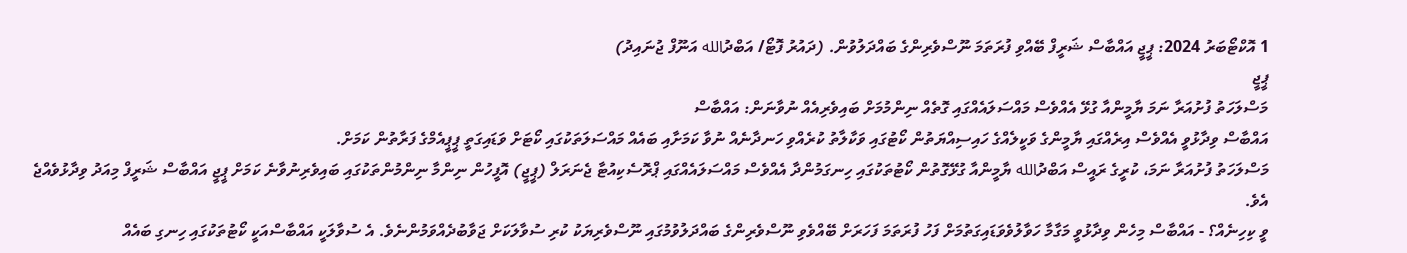1 އޮކްޓޯބަރު 2024: ޕީޖީ އައްބާސް ޝަރީފް ބޭއްވި ފުރަތަމަ ނޫސްވެރިންގެ ބައްދަލުވުން. (ދައުރު ފޮޓޯ/ އަބްދުالله އަނޫފް ޖުނައިދު)
ޕީޖީ
މަސްލަހަތު ފުށުއަރާ ނަމަ ޔާމީންއާ ގުޅޭ އެއްވެސް މައްސަލައެއްގައި ގޮތެއް ނިންމުމަށް ބައިވެރިއެއް ނުވާނަން: އައްބާސް
އައްބާސް ވިދާޅުވީ އެއްވެސް އިރެއްގައި ޔާމީންގެ ވަކީލެއްގެ ހައިސިއްޔަތުން ކޯޓުގައި ވަކާލާތު ކުރެއްވި ހަނދާނެއް ނުވާ ކަމަށާއި ބައެއް މައްސަލަތަކުގައި ކޯޓަށް ވަޑައިގަތީ ޕީޕީއެމްގެ ފަރާތުން ކަމަށް.
މަސްލަހަތު ފުށުއަރާ ނަމަ، ކުރީގެ ރައީސް އަބްދުالله ޔާމީންއާ ގުޅޭގޮތުން ކޯޓުތަކުގައި ހިނގަމުންދާ އެއްވެސް މައްސަލައެއްގައި ޕްރޮސެކިއުޓާ ޖެނަރަލް (ޕީޖީ) އޮފީހުން ނިންމާ ނިންމުންތަކުގައި ބައިވެރިނުވާނެ ކަމަށް ޕީޖީ އައްބާސް ޝަރީފް މިއަދު ވިދާޅުވެއްޖެ އެވެ.
ވީ ކިހިނެއް؟ - އައްބާސް މިހެން ވިދާޅުވީ މަގާމާ ހަވާލުވެވަޑައިގަތުމަށް ފަހު ފުރަތަމަ ފަހަރަށް ބޭއްވެވި ނޫސްވެރިންގެ ބައްދަލުވުމުގައި ނޫސްވެރިޔަކު ކުރި ސުވާލަކަށް ޖަވާބުދެއްވަމުންނެވެ. އެ ސުވާލަކީ އައްބާސްއަކީ ކޯޓުތަކުގައި ހިނގި ބައެއް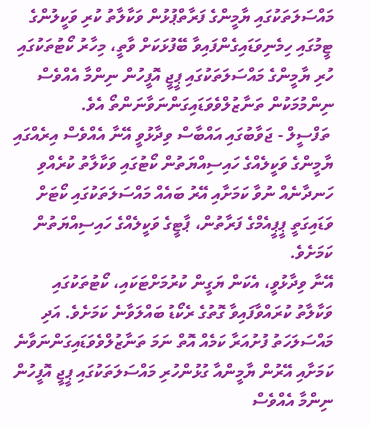މައްސަލަތަކުގައި ޔާމީންގެ ފަރާތްޕުޅުން ވަކާލާތު ކުރި ވަކީލުންގެ ޓީމުގައި ހިމެނިވަޑައިގެންފައިވާ ބޭފުޅަކަށް ވާތީ، މިހާރު ކޯޓުތަކުގައި ހުރި ޔާމީންގެ މައްސަލަތަކުގައި ޕީޖީ އޮފީހުން ނިންމާ އެއްވެސް ނިންމުމަކުން ތަނާޒުލްވެވަޑައިގަންނަވާނަންތޯ އެވެ.
 ތަފްސީލް - ޖަވާބުގައި އައްބާސް ވިދާޅުވީ އޭނާ އެއްވެސް އިރެއްގައި ޔާމީންގެ ވަކީލެއްގެ ހައިސިއްޔަތުން ކޯޓުގައި ވަކާލާތު ކުރެއްވި ހަނދާނެއް ނުވާ ކަމަށާއި އޭރު ބައެއް މައްސަލަތަކުގައި ކޯޓަށް ވަޑައިގަތީ ޕީޕީއެމްގެ ފަރާތުން، ޕާޓީގެ ވަކީލެއްގެ ހައިސިއްޔަތުން ކަމަށެވެ.
އޭނާ ވިދާޅުވީ، އެކަން ޔަގީން ކުރުމަށްޓަކައި، ކޯޓުތަކުގައި ވަކާލާތު ކުރައްވާފައިވާ ގޮތުގެ ރެކޯޑު ބައްލަވާނެ ކަމަށެވެ. އަދި މައްސަލަހަތު ފުށުއަރާ ކަމެއް އޮތް ނަމަ ތަނާޒުލްވެވަޑައިގަންނަވާނެ ކަމަށާއި އޭރުން ޔާމީންއާ ގުޅުންހުރި މައްސަލަތަކުގައި ޕީޖީ އޮފީހުން ނިންމާ އެއްވެސް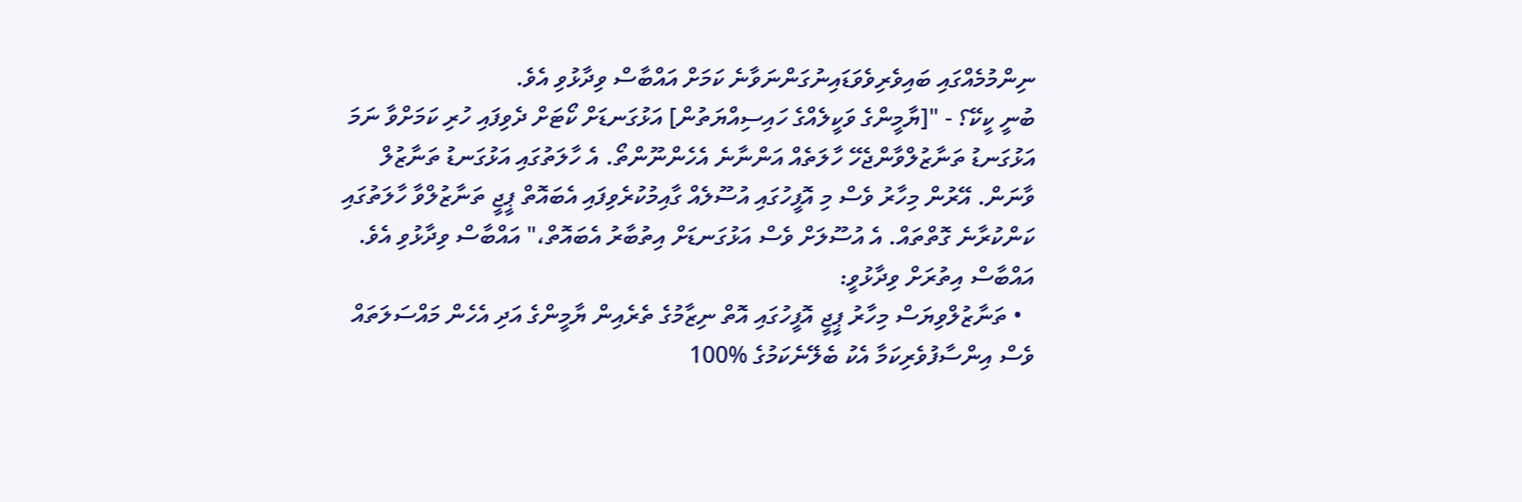ނިންމުމެއްގައި ބައިވެރިވެވަޑައިނުގަންނަވާނެ ކަމަށް އައްބާސް ވިދާޅުވި އެވެ.
ބުނީ ކީކޭ؟ - "[ޔާމީންގެ ވަކީލެއްގެ ހައިސިއްޔަތުން] އަޅުގަނޑަށް ކޯޓަށް ދެވިފައި ހުރި ކަމަށްވާ ނަމަ އަޅުގަނޑު ތަނާޒުލްވާންޖެހޭ ހާލަތެއް އަންނާނެ އެހެންނޫންތޯ. އެ ހާލަތުގައި އަޅުގަނޑު ތަނާޒުލް ވާނަން. އޭރުން މިހާރު ވެސް މި އޮފީހުގައި އުސޫލެއް ގާއިމުކުރެވިފައި އެބައޮތް ޕީޖީ ތަނާޒުލްވާ ހާލަތުގައި ކަންކުރާނެ ގޮތްތައް. އެ އުސޫލަށް ވެސް އަޅުގަނޑަށް އިތުބާރު އެބައޮތް،" އައްބާސް ވިދާޅުވި އެވެ.
އައްބާސް އިތުރަށް ވިދާޅުވީ:
  • ތަނާޒުލްވިޔަސް މިހާރު ޕީޖީ އޮފީހުގައި އޮތް ނިޒާމުގެ ތެރެއިން ޔާމީންގެ އަދި އެހެން މައްސަލަތައް ވެސް އިންސާފުވެރިކަމާ އެކު ބެލޭނެކަމުގެ %100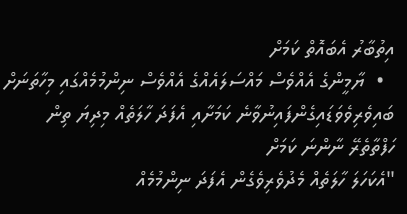އިތުބާރު އެބައޮތް ކަމަށް
  •  ޔާމީންގެ އެއްވެސް މައްސަލައެއްގެ އެއްވެސް ނިންމުމެއްގައި މިހާތަނަށް ބައިވެރިވެވަޑައިގެންފައިނުވާނެ ކަމަށާއި އެފަދަ ހާލަތެއް މިދިޔަ ތިން ހަފްތާތެރޭ ނާންނަ ކަމަށް
"އެކަހަލަ ހާލަތެއް މެދުވެރިވެގެން އެފަދަ ނިންމުމެއް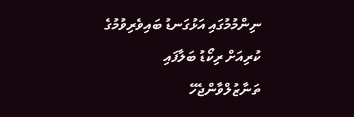ނިންމުމުގައި އަޅުގަނޑު ބައިވެރިވުމުގެ ކުރިއަށް ރިކޯޑު ބަލާފައި ތަނާޒުލްވާންޖެހޭ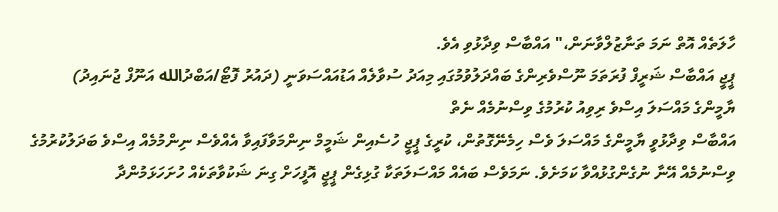ހާލަތެއް އޮތް ނަމަ ތަނާޒުލްވާނަން،" އައްބާސް ވިދާޅުވި އެވެ.
ޕީޖީ އައްބާސް ޝަރީފް ފުރަތަމަ ނޫސްވެރިންގެ ބައްދަލުވުމުގައި މިއަދު ސުވާލެއް އަޑުއައްސަވަނީ (ދައުރު ފޮޓޯ/އަބްދުالله އަނޫފް ޖުނައިދު)
ޔާމީންގެ މައްސަލަ އިސްވެ ރިވިއު ކުރުމުގެ ވިސްނުމެއް ނެތް
އައްބާސް ވިދާޅުވީ ޔާމީންގެ މައްސަލަ ވެސް ހިމެނޭގޮތުން، ކުރީގެ ޕީޖީ ހުސެއިން ޝަމީމް ނިންމަވާފައިވާ އެއްވެސް ނިންމުމެއް އިސްވެ ބަދަލުކުރުމުގެ ވިސްނުމެއް އޭނާ ނުގެންގުޅުއްވާ ކަމަށެވެ. ނަމަވެސް ބައެއް މައްސަލަތަކާ ގުޅިގެން ޕީޖީ އޮފީހަށް ގިނަ ޝަކުވާތަކެއް ހުށަހަޅަމުންދާ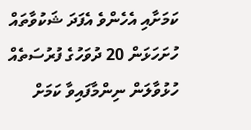ކަމަށާއި އެހެންވެ އެފަދަ ޝަކުވާތައް ހުށަހަޅަން 20 ދުވަހުގެ ފުރުސަތެއް ހުޅުވާލަން ނިންމާފައިވާ ކަމަށް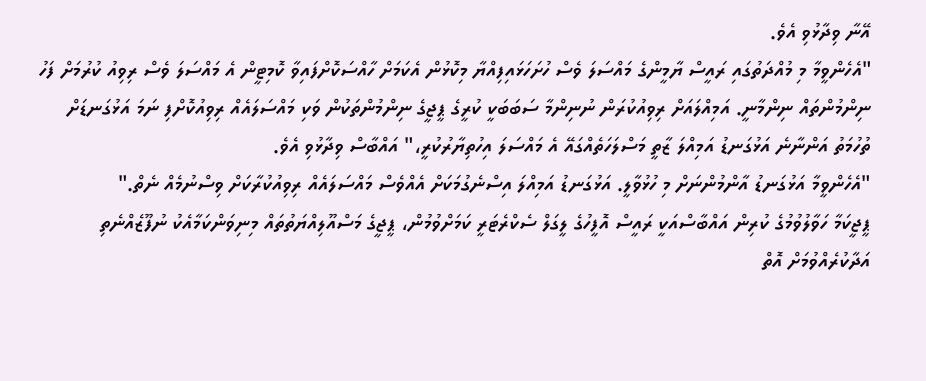އޭނާ ވިދާޅުވި އެވެ.
"އެހެންވީމާ މި މުއްދަތުގައި ރައީސް ޔާމީންގެ މައްސަލަ ވެސް ހުށަހަޅައިފިއްޔާ މިކޮޅުން އެކަމަށް ހާއްސަކޮށްފައިވާ ކޮމިޓީން އެ މައްސަލަ ވެސް ރިވިއު ކުރުމަށް ފަހު ނިންމުންތައް ނިންމާނީ. އަމިއްލައަށް ރިވިއުކުރަން ނުނިންމާ ސަބަބަކީ ކުރީގެ ޕީޖީގެ ނިންމުންތަކުން ވަކި މައްސަލައެއް ރިވިއުކޮށްފި ނަމަ އަޅުގަނޑަށް ތުހުމަތު އަންނާނެ އަޅުގަނޑު އަމިއްލަ ޒާތީ މަސްލަހަތެއްގައޭ އެ މައްސަލަ އިހުތިޔާރުކުރީ،" އައްބާސް ވިދާޅުވި އެވެ.
"އެހެންވީމާ އަޅުގަނޑު އާންމުންނަށް މި ހުޅުވާލީ. އަޅުގަނޑު އަމިއްލަ އިސްނެގުމަކަށް އެއްވެސް މައްސަލައެއް ރިވިއުކުރާކަށް ވިސްނުމެއް ނެތް."
ޕީޖީކަމާ ހަވާލުވުމުގެ ކުރިން އައްބާސްއަކީ ރައީސް އޮފީހުގެ ލީގަލް ސެކްރެޓަރީ ކަމަށްވުމުން، ޕީޖީގެ މަސްއޫލިއްޔަތުތައް މިނިވަންކަމާއެކު ނުފޫޒެއްނެތި އަދާކުރެއްވުމަށް އޮތް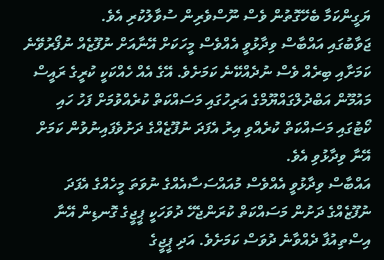ޔަގީންކަމާ ބެހޭގޮތުން ވެސް ނޫސްވެރިން ސުވާލުކުރި އެވެ.
ޖަވާބުގައި އައްބާސް ވިދާޅުވީ އެއްވެސް މީހަކަށް އޭނާއަށް ނުފޫޒެއް ނުފޯރުވޭނެ ކަމަށާއި ބިރެއް ވެސް ނުދެއްކޭނެ ކަމަށެވެ. އޭގެ އެއް ހެއްކަކީ ކުރީގެ ރައީސް މައުމޫން އަބްދުލްގައްޔޫމްގެ އަރިހުގައި މަސައްކަތް ކުރެއްވުމަށް ފަހު ހައި ކޯޓުގައި މަސައްކަތް ކުރެއްވި އިރު އެފަދަ ނުފޫޒެއްގެ ދަށުވެފައިނުވުން ކަމަށް އޭނާ ވިދާޅުވި އެވެ.
އައްބާސް ވިދާޅުވީ އެއްވެސް މުއައްސަސާއެއްގެ ނުވަތަ މީހެއްގެ އެފަދަ ނުފޫޒެއްގެ ދަށުން މަސައްކަތް ކުރަންޖެހޭ ދުވަހަކީ ޕީޖީގެ ގޮނޑިން އޭނާ އިސްތިއުފާ ދެއްވާނެ ދުވަސް ކަމަށެވެ. އަދި ޕީޖީގެ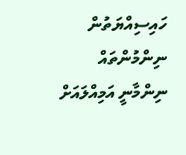ހައިސިއްޔަތުން ނިންމުންތައް ނިންމާނީ އަމިއްލައަށް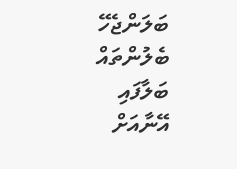ބަލަންޖެހޭ ބެލުންތައް ބަލާފައި އޭނާއަށް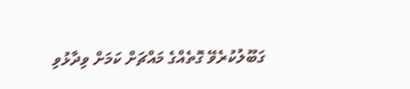ގަބޫލުކުރެވޭ ގޮތެއްގެ މައްޗަށް ކަމަށް ވިދާޅުވި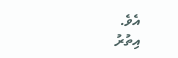އެވެ.
އިތުރު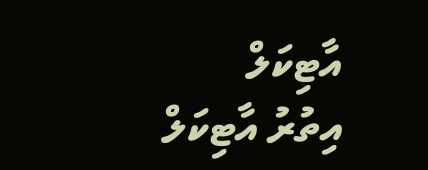އާޓިކަލް
އިތުރު އާޓިކަލް